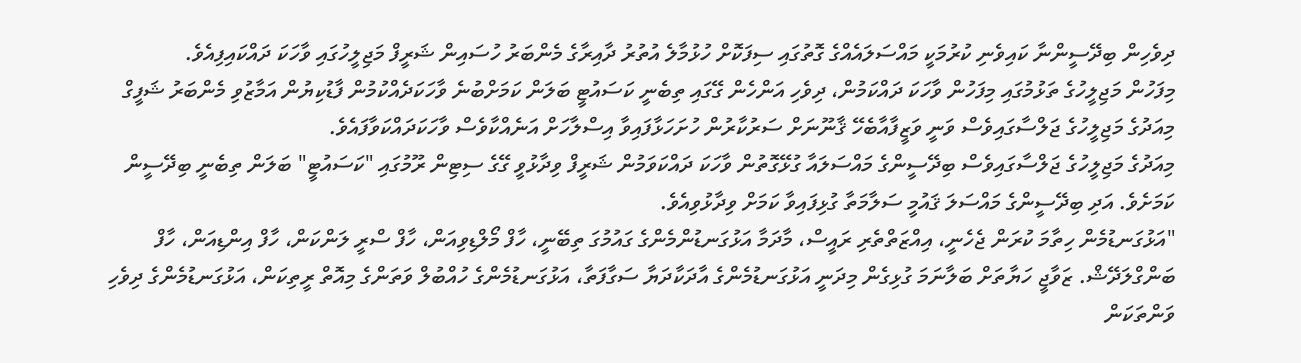ދިވެހިން ބިދޭސީންނާ ކައިވެނި ކުރުމަކީ މައްސަލައެއްގެ ގޮތުގައި ސިފަކޮށް ހުޅުމާލެ އުތުރު ދާއިރާގެ މެންބަރު ހުސައިން ޝަރީފް މަޖިލީހުގައި ވާހަކަ ދައްކައިފިއެވެ.
މިފަހުން މަޖިލީހުގެ ތަޅުމުގައި މިފަހުން ވާހަކަ ދައްކަމުން، ދިވެހި އަންހެން ގޭގައި ތިބެނީ ކަސައުޓީ ބަލަން ކަމަށްބުނެ ވާހަކަދެއްކުމުން ފާޑުކިޔުން އަމާޒުވި މެންބަރު ޝަފީގް މިއަދުގެ މަޖިލީހުގެ ޖަލްސާގައިވެސް ވަނީ ވަޒީފާއާބެހޭ ޤާނޫނަށް ސަރުކާރުން ހުށަހަޅާފައިވާ އިސްލާހަށް އަނެއްކާވެސް ވާހަކަދައްކަވާފައެވެ.
މިއަދުގެ މަޖިލީހުގެ ޖަލްސާގައިވެސް ބިދޭސީންގެ މައްސަލައާ ގުޅޭގޮތުން ވާހަކަ ދައްކަވަމުން ޝަރީފް ވިދާޅުވީ ގޭގެ ސިޓިން ރޫމުގައި "ކަސައުޓީ" ބަލަން ތިބެނީ ބިދޭސީން ކަމަށެވެ. އަދި ބިދޭސީންގެ މައްސަލަ ޤައުމީ ސަލާމަތާ ގުޅިފައިވާ ކަމަށް ވިދާޅުވިއެވެ.
"އަޅުގަނޑުމެން ހިތާމަ ކުރަން ޖެހެނީ، އިއްޒަތްތެރި ރައީސް، މާދަމާ އަޅުގަނޑުންމެންގެ ގައުމުގަ ތިބޭނީ، ހާފް މޯލްޑިވިއަން، ހާފް ސްރީ ލަންކަން، ހާފް އިންޑިއަން، ހާފް ބަންގްލަދޭޝް. ޒަވާޖީ ހަޔާތަށް ބަލާނަމަ ގުޅިގެން މިދަނީ އަޅުގަނޑުމެންގެ އާދަކާދަޔާ ސަގާފަތާ، އަޅުގަނޑުމެންގެ ހުއްބުލް ވަތަންގެ މިއޮތް ރީތިކަން، އަޅުގަނޑުމެންގެ ދިވެހި ވަންތަކަން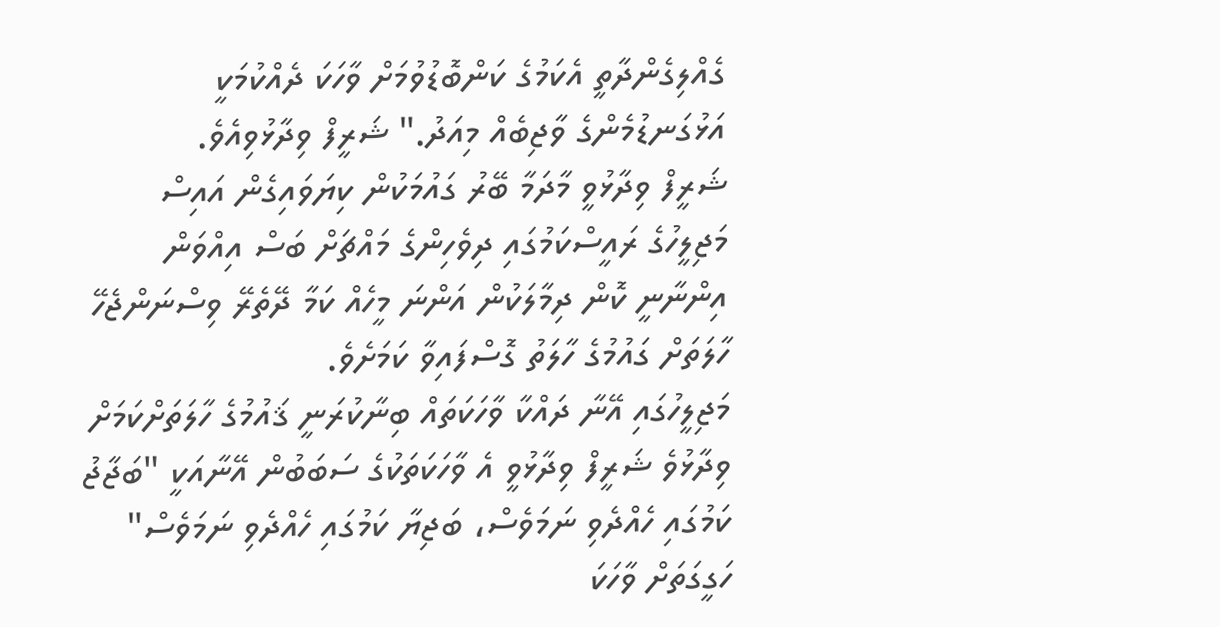ގެއްލިގެންދާތީ އެކަމުގެ ކަންބޮޑުވުމަށް ވާހަކަ ދެއްކުމަކީ އަޅުގަނޑުމެންގެ ވާޖިބެއް މިއަދު." ޝަރީފް ވިދާޅުވިއެވެ.
ޝަރީފް ވިދާޅުވީ މާދަމާ ބޭރު ގައުމަކުން ކިޔަވައިގެން އައިސް މަޖިލީހުގެ ރައީސްކަމުގައި ދިވެހިންގެ މައްޗަށް ބަސް އިއްވަން އިންނާނީ ކޮން ދިމާލަކުން އަންނަ މީހެއް ކަމާ ދޭތެރޭ ވިސްނަންޖެހޭ ހާލަތަށް ގައުމުގެ ހާލަތު ގޮސްފައިވާ ކަމަށެވެ.
މަޖިލީހުގައި އޭނާ ދައްކާ ވާހަކަތައް ބިނާކުރަނީ ޤައުމުގެ ހާލަތަށްކަމަށް ވިދާޅުވެ ޝަރީފް ވިދާޅުވީ އެ ވާހަކަތަކުގެ ސަބަބުން އޭނާއަކީ "ބަޖާޖު ކަމުގައި ހެއްދެވި ނަމަވެސް، ބަޖިޔާ ކަމުގައި ހެއްދެވި ނަމަވެސް" ހަގީގަތަށް ވާހަކަ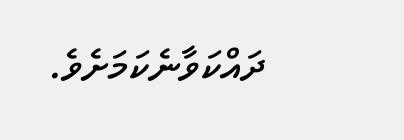ދައްކަވާނެކަމަށެވެ.